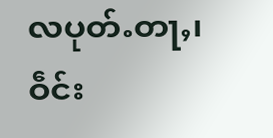လပုတ်ႉတႃႇ၊ ဝဵင်း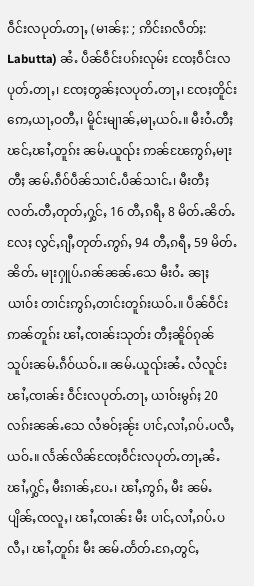ဝဵင်းလပုတ်ႉတႃႇ (မၢၼ်ႈ: ; ဢိင်းၵလဵတ်ႈ: Labutta) ၼႆႉ ပဵၼ်ဝဵင်းပၵ်းလုမ်း ၸႄႈဝဵင်းလပုတ်ႉတႃႇ၊ ၸႄႈတွၼ်ႈလပုတ်ႉတႃႇ၊ ၸႄႈတိူင်းဢေႇယႃႇဝတီႇ၊ မိူင်းမျၢၼ်ႇမႃႇယဝ်ႉ။ မီးဝႆႉတီႈ ၽင်ႇၽၢႆႇတူၵ်း ၼမ်ႉယူၺ်း ဢၼ်ၽႄဢွၵ်ႇမႃးတီႈ ၼမ်ႉၵဵဝ်ပဵၼ်သၢင်ႉပဵၼ်သၢင်ႉ၊ မီးတီႈ လတ်ႉတီႇတုတ်ႇႁွင်ႇ 16 တီႇၵရီႇ 8 မိတ်ႉၼိတ်ႉ လႄႈ လွင်ႇၵျီႇတုတ်ႉဢွၵ်ႇ 94 တီႇၵရီႇ 59 မိတ်ႉၼိတ်ႉ မႃးႁူပ်ႉၵၼ်ၼၼ်ႉသေ မီးဝႆႉ ၼႃႈယၢဝ်း တၢင်းဢွၵ်ႇတၢင်းတူၵ်းယဝ်ႉ။ ပဵၼ်ဝဵင်းဢၼ်တူၵ်း ၽၢႆႇၸၢၼ်းသုတ်း တီႈၼိူဝ်ၵုၼ်သူပ်းၼမ်ႉၵဵဝ်ယဝ်ႉ။ ၼမ်ႉယူၺ်းၼႆႉ လႆလူင်းၽၢႆႇၸၢၼ်း ဝဵင်းလပုတ်ႉတႃႇ ယၢဝ်းမွၵ်ႈ 20 လၵ်းၼၼ်ႉသေ လႆၶဝ်ႈၼႂ်း ပၢင်ႇလၢႆႇၵပ်ႉပလီႇယဝ်ႉ။ လႅၼ်လိၼ်ၸႄႈဝဵင်းလပုတ်ႉတႃႇၼႆႉ ၽၢႆႇႁွင်ႇ မီးၵၢၼ်ႇပႄႉ၊ ၽၢႆႇဢွၵ်ႇ မီး ၼမ်ႉပျိၼ်ႇၸလူႇ၊ ၽၢႆႇၸၢၼ်း မီး ပၢင်ႇလၢႆႇၵပ်ႉပလီႇ၊ ၽၢႆႇတူၵ်း မီး ၼမ်ႉတႅတ်ႉၵႄႇတွင်ႇ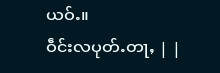ယဝ်ႉ။
ဝဵင်းလပုတ်ႉတႃႇ | |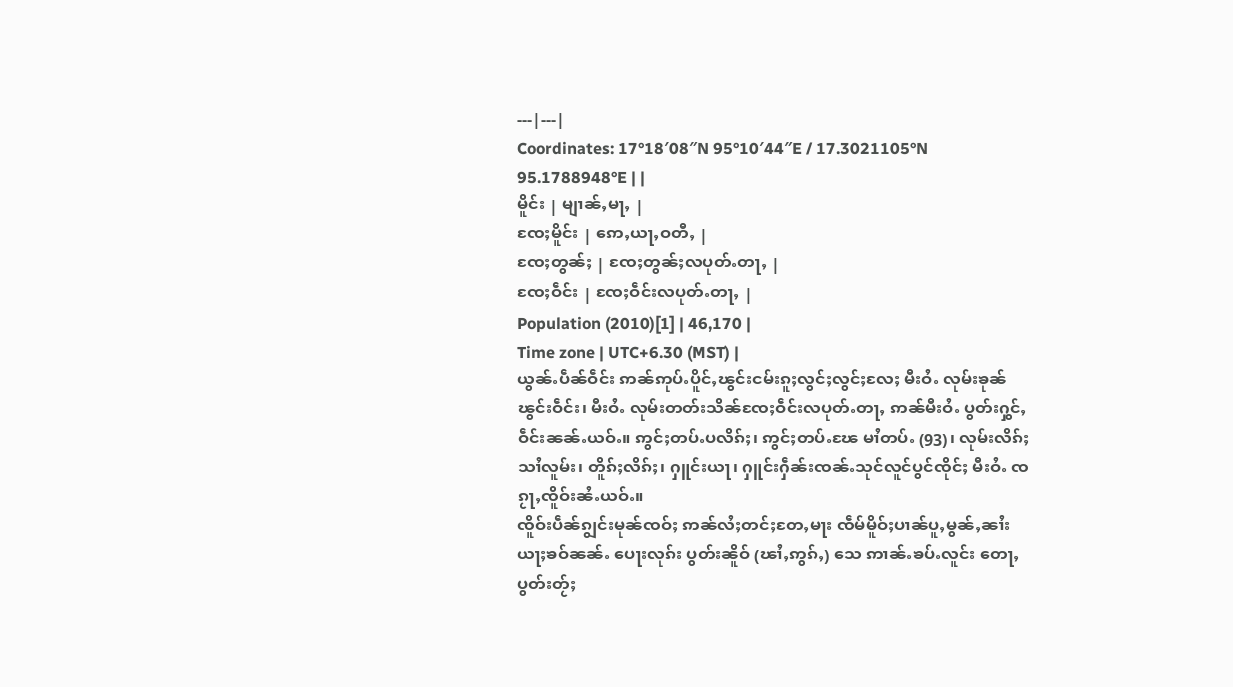---|---|
Coordinates: 17°18′08″N 95°10′44″E / 17.3021105°N 95.1788948°E | |
မိူင်း | မျၢၼ်ႇမႃႇ |
ၸႄႈမိူင်း | ဢေႇယႃႇဝတီႇ |
ၸႄႈတွၼ်ႈ | ၸႄႈတွၼ်ႈလပုတ်ႉတႃႇ |
ၸႄႈဝဵင်း | ၸႄႈဝဵင်းလပုတ်ႉတႃႇ |
Population (2010)[1] | 46,170 |
Time zone | UTC+6.30 (MST) |
ယွၼ်ႉပဵၼ်ဝဵင်း ဢၼ်ဢုပ်ႉပိူင်ႇၽွင်းငမ်းၵူႈလွင်ႈလွင်ႈလႄႈ မီးဝႆႉ လုမ်းၶုၼ်ၽွင်းဝဵင်း၊ မီးဝႆႉ လုမ်းတတ်းသိၼ်ၸႄႈဝဵင်းလပုတ်ႉတႃႇ ဢၼ်မီးဝႆႉ ပွတ်းႁွင်ႇဝဵင်းၼၼ်ႉယဝ်ႉ။ ဢွင်ႈတပ်ႉပလိၵ်ႈ၊ ဢွင်ႈတပ်ႉၽႄ မၢႆတပ်ႉ (93)၊ လုမ်းလိၵ်ႈသၢႆလူမ်း၊ တိူၵ်ႈလိၵ်ႈ၊ ႁူင်းယႃ၊ ႁူင်းႁဵၼ်းၸၼ်ႉသုင်လူင်ပွင်ၸိုင်ႈ မီးဝႆႉ ၸၵႂႃႇၸိူဝ်းၼႆႉယဝ်ႉ။
ၸိူဝ်းပဵၼ်ၵျွင်းမုၼ်ၸဝ်ႈ ဢၼ်လႆႈတင်ႈတႄႇမႃး ၸဵမ်မိူဝ်ႈပၢၼ်ပူႇမွၼ်ႇၼၢႆးယႃႈၶဝ်ၼၼ်ႉ ပေႃးလုၵ်း ပွတ်းၼိူဝ် (ၽၢႆႇဢွၵ်ႇ) သေ ဢၢၼ်ႉၶပ်ႉလူင်း တေႃႇ ပွတ်းတႂ်ႈ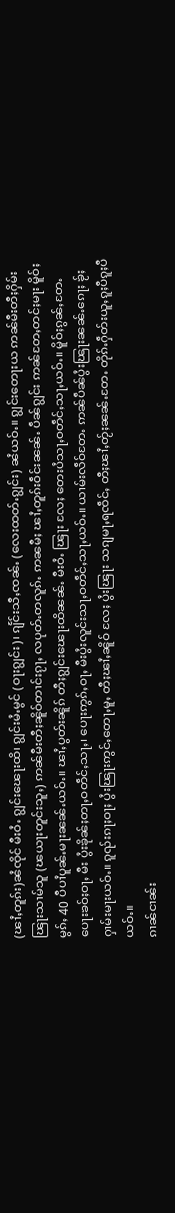(ၽၢႆႇတူၵ်း)ၼႆၸိုင် မီးဝႆႉ ၵျွင်းၽေႃးထိ၊ ၵျွင်းမႆႉမွင် (ဝႃးၵျွင်း)၊ ၵျႅင်းသီႇၸၼ်ႉ (လေးထတ်ႉၵျွင်း) ၼႆယဝ်ႉ။ ၵျွင်းတေႃးယ ဢၼ်မီးတီႈႁိမ်း ၽြႃးသၢမ်သူ (ၽယႃးတူင်းသူႇ) ဢၼ်မီးတီႈၼိူဝ်တၢင်းၵႂႃႇ လပုတ်ႉတလူၵ်ႉ ဢၼမီႈ ၽၢႆႇတူၵ်းဝဵင်းၼၼ်ႉ ပဵၼ်ၵျွင်း ဢၼ်တႄႇတင်ႈမႃး မိူဝ်ႈမွၵ်ႇ 40 ပီပၢႆပူၼ်ႉမႃးၼၼ်ႉယဝ်ႉ။ ၽၢႆႇပွတ်းၼိူၵ် တီႈၵျွင်းၽေႃးထိၼၼ်ႉ မီးဝႆႉ ၽြႃး လႄႈ တေးပႆသႃႇဝတဵင်ႇသႃႇယဝ်ႉ။ မိူဝ်ႈၵွၼ်ႇတႄႉ ပေႃးၶဝ်ႈဝႃႇ မီး ပွႆးၶိုၼ်ႈတႃႇဝတဵင်ႇသႃႇ၊ ပေႃးဢွၵ်ႇဝႃႇ မီးပွႆးလူင်းသႃႇဝတဵင်ႇသႃႇယဝ်ႉ။ ယၢမ်းလဵဝ်တႄႉ ဢၼ်ပဵၼ်ပွႆးၽြႃးၼၼ်ႉၵေႃႈ ၶႂ်ႈႁၢမ်းမႃးယဝ်ႉ။ ၵူၺ်းၵႃႈဝႃႈ ပွႆးၽြႃးဢွင်ႇတေႃႇမူႇ တီႈၽၢႆႇၼိူဝ် လႄႈ ပွႆးၽြႃး သၵျမႃႇရၸဵင်ႇ တီႈၽၢႆႇတႂ်ႈၼၼ်ႉတႄႉ တိုၵ်ႉႁဵတ်းယူႇၵူႈပီၵူႈပီယဝ်ႉ။
ၵၢၼ်ငၢၼ်း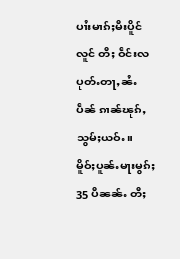ပၢႆးမၢၵ်ႈမီးပိူင်လူင် တီႈ ဝဵင်းလပုတ်ႉတႃႇၼႆႉ ပဵၼ် ၵၢၼ်ၽုၵ်ႇသွမ်ႈယဝ်ႉ။ မိူဝ်ႈပူၼ်ႉမႃးမွၵ်ႈ 35 ပီၼၼ်ႉ တီႈ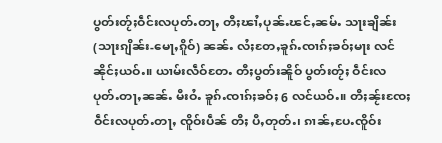ပွတ်းတႂ်ႈဝဵင်းလပုတ်ႉတႃႇ တီႈၽၢႆႇပုၼ်ႉၽင်ႇၼမ်ႉ သႃးၶျိၼ်း (သႃးၵျိၼ်း-မေႃႇၵိူဝ်) ၼၼ်ႉ လႆႈတႄႇၶူၵ်ႉၸၢၵ်ႈၶဝ်ႈမႃး လင်ၼိုင်ႈယဝ်ႉ။ ယၢမ်းလဵဝ်တႄႉ တီႈပွတ်းၼိူဝ် ပွတ်းတႂ်ႈ ဝဵင်းလပုတ်ႉတႃႇၼၼ်ႉ မီးဝႆႉ ၶူၵ်ႉၸၢၵ်ႈၶဝ်ႈ 6 လင်ယဝ်ႉ။ တီႈၼႂ်းၸႄႈဝဵင်းလပုတ်ႉတႃႇ ၸိူဝ်းပဵၼ် တီႈ ပီႇတုတ်ႉ၊ ၵၢၼ်ႇပႄႉၸိူဝ်း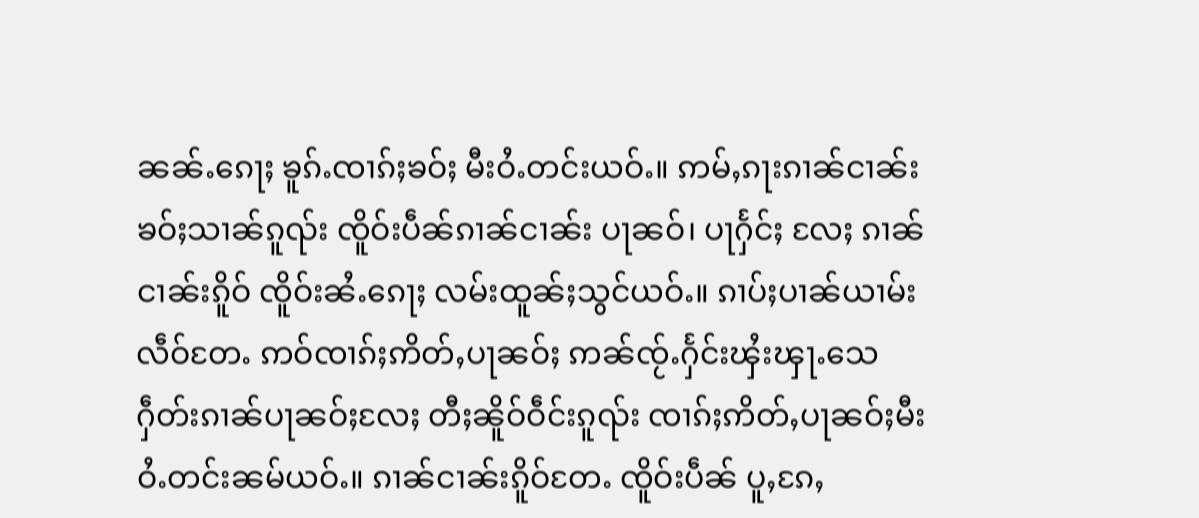ၼၼ်ႉၵေႃႈ ၶူၵ်ႉၸၢၵ်ႈၶဝ်ႈ မီးဝႆႉတင်းယဝ်ႉ။ ဢမ်ႇၵႃးၵၢၼ်ငၢၼ်းၶဝ်ႈသၢၼ်ၵူၺ်း ၸိူဝ်းပဵၼ်ၵၢၼ်ငၢၼ်း ပႃၼဝ်၊ ပႃႁႅင်ႈ လႄႈ ၵၢၼ်ငၢၼ်းၵိူဝ် ၸိူဝ်းၼႆႉၵေႃႈ လမ်းထူၼ်ႈသွင်ယဝ်ႉ။ ၵၢပ်ႈပၢၼ်ယၢမ်းလဵဝ်တႄႉ ဢဝ်ၸၢၵ်ႈဢိတ်ႇပႃၼဝ်ႈ ဢၼ်ၸႂ်ႉႁႅင်းၾႆးၾႃႉသေ ႁဵတ်းၵၢၼ်ပႃၼဝ်ႈလႄႈ တီႈၼိူဝ်ဝဵင်းၵူၺ်း ၸၢၵ်ႈဢိတ်ႇပႃၼဝ်ႈမီးဝႆႉတင်းၼမ်ယဝ်ႉ။ ၵၢၼ်ငၢၼ်းၵိူဝ်တႄႉ ၸိူဝ်းပဵၼ် ပူႇၵႄႇ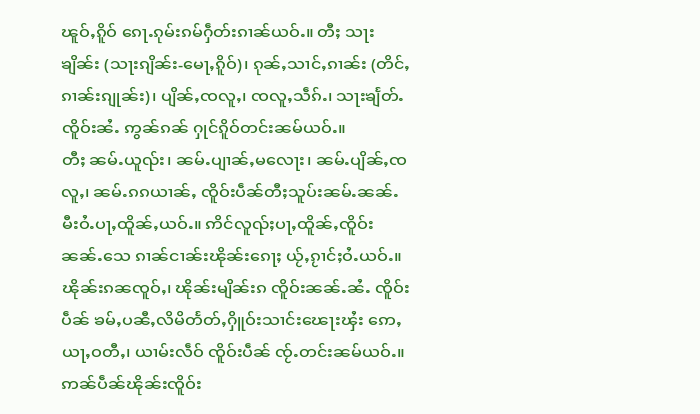ၽူဝ်ႇၵိူဝ် ၵေႃႉၵုမ်းၵမ်ႁဵတ်းၵၢၼ်ယဝ်ႉ။ တီႈ သႃးၶျိၼ်း (သႃးၵျိၼ်း-မေႃႇၵိူဝ်)၊ ၵုၼ်ႇသၢင်ႇၵၢၼ်း (တိင်ႇၵၢၼ်းၵျုၼ်း)၊ ပျိၼ်ႇၸလူႇ၊ ၸလူႇသဵၵ်ႉ၊ သႃးၶျႅတ်ႉ ၸိူဝ်းၼႆႉ ဢွၼ်ၵၼ် ႁုင်ၵိူဝ်တင်းၼမ်ယဝ်ႉ။
တီႈ ၼမ်ႉယူၺ်း၊ ၼမ်ႉပျၢၼ်ႇမလေႃး၊ ၼမ်ႉပျိၼ်ႇၸလူႇ၊ ၼမ်ႉၵၵယၢၼ်ႇ ၸိူဝ်းပဵၼ်တီႈသူပ်းၼမ်ႉၼၼ်ႉ မီးဝႆႉပႃႇထိူၼ်ႇယဝ်ႉ။ ဢိင်လူၺ်ႈပႃႇထိူၼ်ႇၸိူဝ်းၼၼ်ႉသေ ၵၢၼ်ငၢၼ်းၽိုၼ်းၵေႃႈ ယႂ်ႇၵႂၢင်ႈဝႆႉယဝ်ႉ။ ၽိုၼ်းၵၼၸူဝ်ႇ၊ ၽိုၼ်းမျိၼ်းၵ ၸိူဝ်းၼၼ်ႉၼႆႉ ၸိူဝ်းပဵၼ် ၶမ်ႇပၼီႇလိမိတႅတ်ႇႁိူဝ်းသၢင်းၽေႃးၾႆး ဢေႇယႃႇဝတီႇ၊ ယၢမ်းလဵဝ် ၸိူဝ်းပဵၼ် ၸႂ်ႉတင်းၼမ်ယဝ်ႉ။ ဢၼ်ပဵၼ်ၽိုၼ်းၸိူဝ်း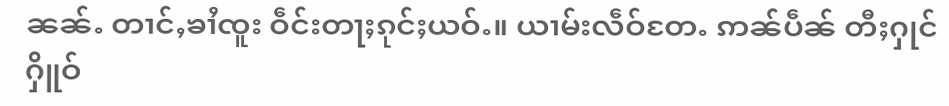ၼၼ်ႉ တၢင်ႇၶၢႆၸူး ဝဵင်းတႃႈၵုင်ႈယဝ်ႉ။ ယၢမ်းလဵဝ်တႄႉ ဢၼ်ပဵၼ် တီႈႁုင်ႁိူဝ်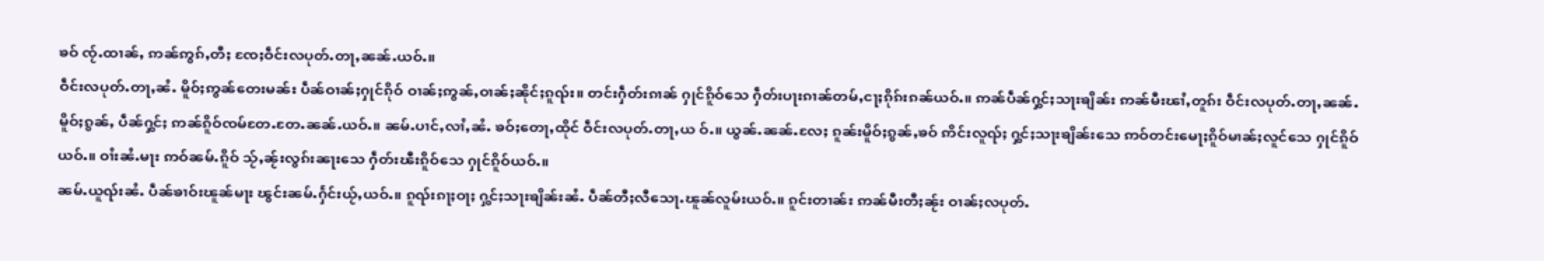ၶဝ် ၸႂ်ႉထၢၼ်ႇ ဢၼ်ဢွၵ်ႇတီႈ ၸႄႈဝဵင်းလပုတ်ႉတႃႇၼၼ်ႉယဝ်ႉ။
ဝဵင်းလပုတ်ႉတႃႇၼႆႉ မိူဝ်ႈဢွၼ်တေးမၼ်း ပဵၼ်ဝၢၼ်ႈႁုင်ၵိုဝ် ဝၢၼ်ႈဢွၼ်ႇဝၢၼ်ႈၼိုင်ႈၵူၺ်း။ တင်းႁဵတ်းၵၢၼ် ႁုင်ၵိူဝ်သေ ႁဵတ်းပႃးၵၢၼ်တမ်ႇငႃႈၵိုၵ်းၵၼ်ယဝ်ႉ။ ဢၼ်ပဵၼ်ႁွင်ႈသႃးၶျိၼ်း ဢၼ်မီးၽၢႆႇတူၵ်း ဝဵင်းလပုတ်ႉတႃႇၼၼ်ႉ မိူဝ်ႈၵွၼ်ႇ ပဵၼ်ႁွင်ႈ ဢၼ်ၵိူဝ်ၸမ်တႄႉတႄႉၼၼ်ႉယဝ်ႉ။ ၼမ်ႉပၢင်ႇလၢႆႇၼႆႉ ၶဝ်ႈတေႃႇထိုင် ဝဵင်းလပုတ်ႉတႃႇယ ဝ်ႉ။ ယွၼ်ႉၼၼ်ႉလႄႈ ၵူၼ်းမိူဝ်ႈၵွၼ်ႇၶဝ် ဢိင်းလူၺ်ႈ ႁွင်ႈသႃးၶျိၼ်းသေ ဢဝ်တင်းမေႃႈၵိူဝ်မၢၼ်ႈလူင်သေ ႁုင်ၵိူဝ်ယဝ်ႉ။ ဝၢႆးၼႆႉမႃး ဢဝ်ၼမ်ႉၵိူဝ် သႂ်ႇၼႂ်းလွၵ်းၼႃးသေ ႁဵတ်းၽီးၵိူဝ်သေ ႁုင်ၵိူဝ်ယဝ်ႉ။
ၼမ်ႉယူၺ်းၼႆႉ ပဵၼ်ၶၢဝ်းၽူၼ်မႃး ၽွင်းၼမ်ႉႁႅင်းယႂ်ႇယဝ်ႉ။ ၵူၺ်းၵႃႈဝႃႈ ႁွင်ႈသႃးၶျိၼ်းၼႆႉ ပဵၼ်တီႈလီသေႃႉၽူၼ်လူမ်းယဝ်ႉ။ ၵူင်းတၢၼ်း ဢၼ်မီးတီႈၼႂ်း ဝၢၼ်ႈလပုတ်ႉ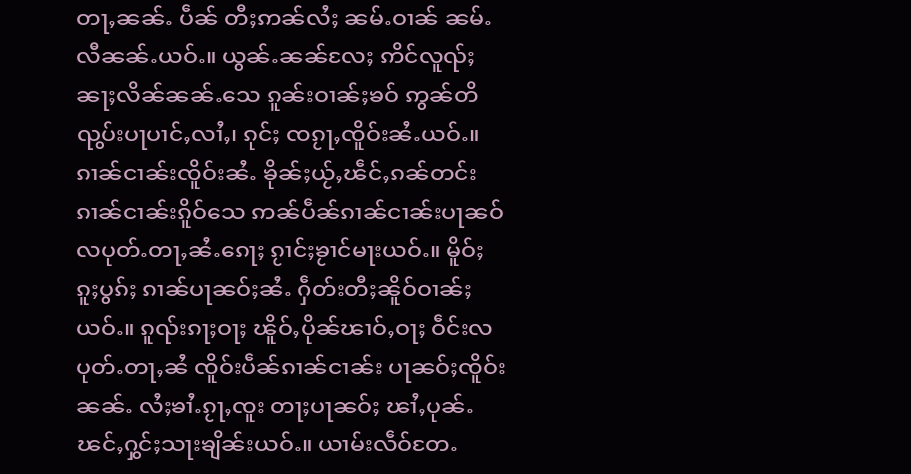တႃႇၼၼ်ႉ ပဵၼ် တီႈဢၼ်လႆႈ ၼမ်ႉဝၢၼ် ၼမ်ႉလီၼၼ်ႉယဝ်ႉ။ ယွၼ်ႉၼၼ်လႄႈ ဢိင်လူၺ်ႈၼႃႈလိၼ်ၼၼ်ႉသေ ၵူၼ်းဝၢၼ်ႈၶဝ် ဢွၼ်တိၺွပ်းပႃပၢင်ႇလၢႆႇ၊ ၵုင်ႈ ၸၵႂႃႇၸိူဝ်းၼႆႉယဝ်ႉ။ ၵၢၼ်ငၢၼ်းၸိူဝ်းၼႆႉ ၶိုၼ်ႈယႂ်ႇၽဵင်ႇၵၼ်တင်း ၵၢၼ်ငၢၼ်းၵိူဝ်သေ ဢၼ်ပဵၼ်ၵၢၼ်ငၢၼ်းပႃၼဝ်လပုတ်ႉတႃႇၼႆႉၵေႃႈ ၵႂၢင်ႈၶႂၢင်မႃးယဝ်ႉ။ မိူဝ်ႈၵူႈပွၵ်ႈ ၵၢၼ်ပႃၼဝ်ႈၼႆႉ ႁဵတ်းတီႈၼိူဝ်ဝၢၼ်ႈယဝ်ႉ။ ၵူၺ်းၵႃႈဝႃႈ ၽိူဝ်ႇပိုၼ်ၽၢဝ်ႇဝႃႈ ဝဵင်းလပုတ်ႉတႃႇၼႆ ၸိူဝ်းပဵၼ်ၵၢၼ်ငၢၼ်း ပႃၼဝ်ႈၸိူဝ်းၼၼ်ႉ လႆႈၶၢႆႉၵႂႃႇၸူး တႃႈပႃၼဝ်ႈ ၽၢႆႇပုၼ်ႉၽင်ႇႁွင်ႈသႃးၶျိၼ်းယဝ်ႉ။ ယၢမ်းလဵဝ်တႄႉ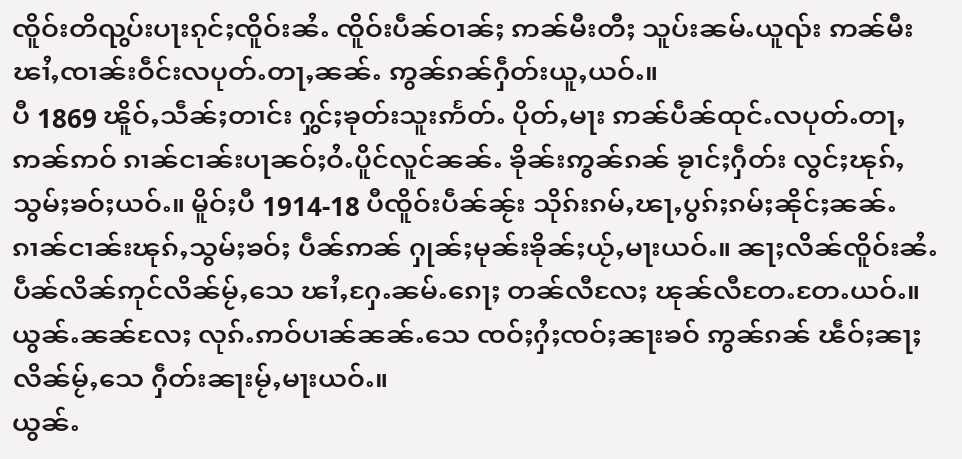ၸိူဝ်းတိၺွပ်းပႃးၵုင်ႈၸိူဝ်းၼႆႉ ၸိူဝ်းပဵၼ်ဝၢၼ်ႈ ဢၼ်မီးတီႈ သူပ်းၼမ်ႉယူၺ်း ဢၼ်မီးၽၢႆႇၸၢၼ်းဝဵင်းလပုတ်ႉတႃႇၼၼ်ႉ ဢွၼ်ၵၼ်ႁဵတ်းယူႇယဝ်ႉ။
ပီ 1869 ၽိူဝ်ႇသဵၼ်ႈတၢင်း ႁွင်ႈၶုတ်းသူးဢႅတ်ႉ ပိုတ်ႇမႃး ဢၼ်ပဵၼ်ထုင်ႉလပုတ်ႉတႃႇ ဢၼ်ဢဝ် ၵၢၼ်ငၢၼ်းပႃၼဝ်ႈဝႆႉပိူင်လူင်ၼၼ်ႉ ၶိုၼ်းဢွၼ်ၵၼ် ၶႂၢင်ႈႁဵတ်း လွင်ႈၽုၵ်ႇသွမ်ႈၶဝ်ႈယဝ်ႉ။ မိူဝ်ႈပီ 1914-18 ပီၸိူဝ်းပဵၼ်ၼႂ်း သိုၵ်းၵမ်ႇၽႃႇပွၵ်ႈၵမ်ႈၼိုင်ႈၼၼ်ႉ ၵၢၼ်ငၢၼ်းၽုၵ်ႇသွမ်ႈၶဝ်ႈ ပဵၼ်ဢၼ် ႁုၼ်ႈမုၼ်းၶိုၼ်ႈယႂ်ႇမႃးယဝ်ႉ။ ၼႃႈလိၼ်ၸိူဝ်းၼႆႉ ပဵၼ်လိၼ်ဢုင်လိၼ်မႂ်ႇသေ ၽၢႆႇႁႄႉၼမ်ႉၵေႃႈ တၼ်လီလႄႈ ၽုၼ်လီတႄႉတႄႉယဝ်ႉ။ ယွၼ်ႉၼၼ်လႄႈ လုၵ်ႉဢဝ်ပၢၼ်ၼၼ်ႉသေ ၸဝ်ႈႁႆႈၸဝ်ႈၼႃးၶဝ် ဢွၼ်ၵၼ် ၽဵဝ်ႈၼႃႈလိၼ်မႂ်ႇသေ ႁဵတ်းၼႃးမႂ်ႇမႃးယဝ်ႉ။
ယွၼ်ႉ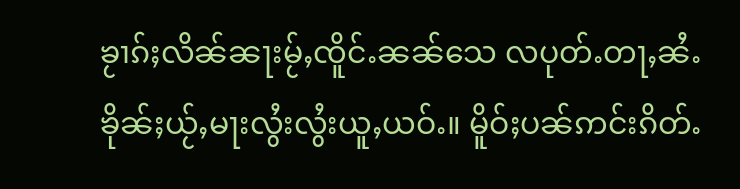ၶႂၢၵ်ႈလိၼ်ၼႃးမႂ်ႇၸိူင်ႉၼၼ်သေ လပုတ်ႉတႃႇၼႆႉ ၶိုၼ်ႈယႂ်ႇမႃးလွႆးလွႆးယူႇယဝ်ႉ။ မိူဝ်ႈပၼ်ဢင်းၵိတ်ႉ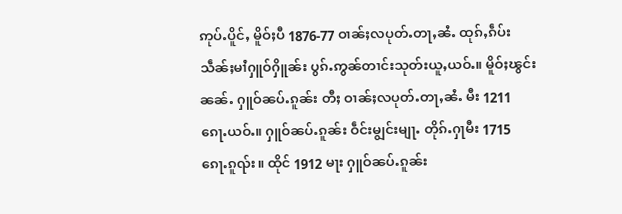ဢုပ်ႉပိူင်ႇ မိူဝ်ႈပီ 1876-77 ဝၢၼ်ႈလပုတ်ႉတႃႇၼႆႉ ထုၵ်ႇၵဵပ်းသဵၼ်ႈမၢႆႁူဝ်ႁိူၼ်း ပွၵ်ႉဢွၼ်တၢင်းသုတ်းယူႇယဝ်ႉ။ မိူဝ်ႈၽွင်းၼၼ်ႉ ႁူဝ်ၼပ်ႉၵူၼ်း တီႈ ဝၢၼ်ႈလပုတ်ႉတႃႇၼႆႉ မီး 1211 ၵေႃႉယဝ်ႉ။ ႁူဝ်ၼပ်ႉၵူၼ်း ဝဵင်းမျွင်းမျႃႉ တိုၵ်ႉႁႃမီး 1715 ၵေႃႉၵူၺ်း။ ထိုင် 1912 မႃး ႁူဝ်ၼပ်ႉၵူၼ်း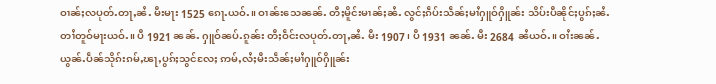ဝၢၼ်ႈလပုတ်ႉတႃႇၼႆႉ မီးမႃး 1525 ၵေႃႉယဝ်ႉ။ ဝၢၼ်းသေၼၼ်ႉ တီႈမိူင်းမၢၼ်ႈၼႆႉ လွင်ႈၵဵပ်းသဵၼ်ႈမၢႆႁူဝ်ႁိူၼ်း သိပ်းပီၼိုင်ႈပွၵ်ႈၼႆႉ တၢႆတူဝ်မႃးယဝ်ႉ။ ပီ 1921 ၼၼ်ႉ ႁူဝ်ၼပ်ႉၵူၼ်း တီႈဝဵင်းလပုတ်ႉတႃႇၼႆႉ မီး 1907၊ ပီ 1931 ၼၼ်ႉ မီး 2684 ၼႆယဝ်ႉ။ ဝၢႆးၼၼ်ႉ ယွၼ်ႉပဵၼ်သိုၵ်းၵမ်ႇၽႃႇပွၵ်ႈသွင်လႄႈ ဢမ်ႇလႆႈမီးသဵၼ်ႈမၢႆႁူဝ်ႁိူၼ်း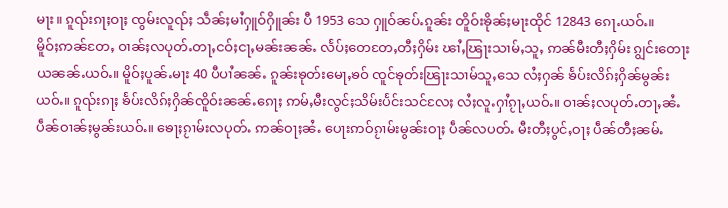မႃး။ ၵူၺ်းၵႃႈဝႃႈ ၸွမ်းလူၺ်ႈ သဵၼ်ႈမၢႆႁူဝ်ႁိူၼ်း ပီ 1953 သေ ႁူဝ်ၼပ်ႉၵူၼ်း တိူဝ်းၶိုၼ်ႈမႃးထိုင် 12843 ၵေႃႉယဝ်ႉ။
မိူဝ်ႈဢၼ်တႄႇ ဝၢၼ်ႈလပုတ်ႉတႃႇငဝ်ႈငႃႇမၼ်းၼၼ်ႉ လႅပ်ႈတေတႄႇတီႈႁိမ်း ၽၢႆႇၽြႃးသၢမ်ႇသူႇ ဢၼ်မီးတီႈႁိမ်း ၵျွင်းတေႃးယၼၼ်ႉယဝ်ႉ။ မိူဝ်ႈပူၼ်ႉမႃး 40 ပီပၢႆၼၼ်ႉ ၵူၼ်းၶုတ်းမေႃႇၶဝ် ၸူင်ၶုတ်းၽြႃးသၢမ်သူႇသေ လႆႈႁၼ် ၶႅပ်းလိၵ်ႈႁိၼ်မွၼ်းယဝ်ႉ။ ၵူၺ်းၵႃႈ ၶႅပ်းလိၵ်ႈႁိၼ်ၸိူဝ်းၼၼ်ႉၵေႃႈ ဢမ်ႇမီးလွင်ႈသိမ်းပႅင်းသင်လႄႈ လႆႈလူႉႁၢႆၵႂႃႇယဝ်ႉ။ ဝၢၼ်ႈလပုတ်ႉတႃႇၼႆႉ ပဵၼ်ဝၢၼ်ႈမွၼ်းယဝ်ႉ။ ၶေႃႈၵႂၢမ်းလပုတ်ႉ ဢၼ်ဝႃႈၼႆႉ ပေႃးဢဝ်ၵႂၢမ်းမွၼ်းဝႃႈ ပဵၼ်လပတ်ႉ မီးတီႈပွင်ႇဝႃႈ ပဵၼ်တီႈၼမ်ႉ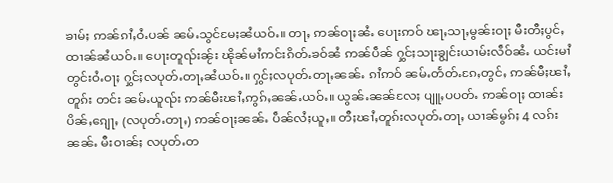ၶၢမ်ႈ ဢၼ်ၵၢႆႇဝႆႉပၼ် ၼမ်ႉသွင်မႄႈၼႆယဝ်ႉ။ တႃႇ ဢၼ်ဝႃႈၼႆႉ ပေႃးဢဝ် ၽႃႇသႃႇမွၼ်းဝႃႈ မီးတီႈပွင်ႇ ထၢၼ်ၼႆယဝ်ႉ။ ပေႃးတူၺ်းၼႂ်း ၽိုၼ်မၢႆဢင်းၵိတ်ႉၶဝ်ၼႆ ဢၼ်ပဵၼ် ႁွင်ႈသႃးၶျွင်းယၢမ်းလဵဝ်ၼႆႉ ယင်းမၢႆတွင်းဝႆႉဝႃႈ ႁွင်ႈလပုတ်ႉတႃႇၼႆယဝ်ႉ။ ႁွင်ႈလပုတ်ႉတႃႇၼၼ်ႉ ၵၢႆဢဝ် ၼမ်ႉတႅတ်ႉၵႄႇတွင်ႇ ဢၼ်မီႈၽၢႆႇတူၵ်း တင်း ၼမ်ႉယူၺ်း ဢၼ်မီးၽၢႆႇဢွၵ်ႇၼၼ်ႉယဝ်ႉ။ ယွၼ်ႉၼၼ်လႄႈ ပျူႇပပတ်ႉ ဢၼ်ဝႃႈ ထၢၼ်းပိၼ်ႇၵျေႃႇ (လပုတ်ႉတႃႇ) ဢၼ်ဝႃႈၼၼ်ႉ ပဵၼ်လႆႈယူႇ။ တီႈၽၢႆႇတူၵ်းလပုတ်ႉတႃႇ ယၢၼ်မွၵ်ႈ 4 လၵ်းၼၼ်ႉ မီးဝၢၼ်ႈ လပုတ်ႉတ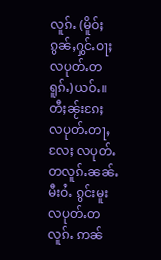လူၵ်ႉ (မိူဝ်ႈၵွၼ်ႇႁွင်ႉဝႃႈ လပုတ်ႉတရူၵ်ႉ)ယဝ်ႉ။ တီႈၼႂ်းၵႄႈ လပုတ်ႉတႃႇ လႄႈ လပုတ်ႉတလူၵ်ႉၼၼ်ႉ မီးဝႆႉ ၵွင်းမူးလပုတ်ႉတလူၵ်ႉ ဢၼ်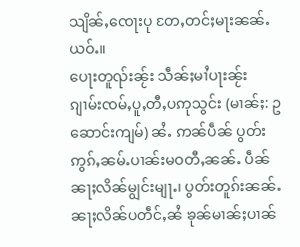သျိၼ်ႇၸေႃးပု တႄႇတင်ႈမႃးၼၼ်ႉယဝ်ႉ။
ပေႃးတူၺ်းၼႂ်း သဵၼ်ႈမၢႆပႃးၼႂ်း ၵျၢမ်းၸမ်ႇပူႇတီႇပဢုသွင်း (မၢၼ်ႈ: ဥဆောင်းကျမ်) ၼႆႉ ဢၼ်ပဵၼ် ပွတ်းဢွၵ်ႇၼမ်ႉပၢၼ်းမဝတီႇၼၼ်ႉ ပဵၼ်ၼႃႈလိၼ်မျွင်းမျႃႉ၊ ပွတ်းတူၵ်းၼၼ်ႉ ၼႃႈလိၼ်ပတဵင်ႇၼႆ ၶုၼ်မၢၼ်ႈပၢၼ်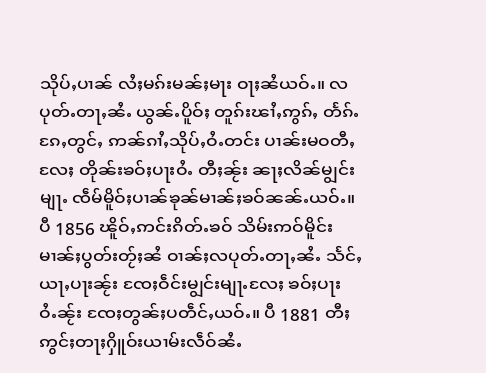သိုပ်ႇပၢၼ် လႆႈမၵ်းမၼ်ႈမႃး ဝႃႈၼႆယဝ်ႉ။ လပုတ်ႉတႃႇၼႆႉ ယွၼ်ႉပိူဝ်ႈ တူၵ်းၽၢႆႇဢွၵ်ႇ တႅၵ်ႉၵႄႇတွင်ႇ ဢၼ်ၵၢႆႇသိုပ်ႇဝႆႉတင်း ပၢၼ်းမဝတီႇလႄႈ တိုၼ်းၶဝ်ႈပႃးဝႆႉ တီႈၼႂ်း ၼႃႈလိၼ်မျွင်းမျႃႉ ၸဵမ်မိူဝ်ႈပၢၼ်ၶုၼ်မၢၼ်ႈၶဝ်ၼၼ်ႉယဝ်ႉ။ ပီ 1856 ၽိူဝ်ႇဢင်းၵိတ်ႉၶဝ် သိမ်းဢဝ်မိူင်းမၢၼ်ႈပွတ်းတႂ်ႈၼႆ ဝၢၼ်ႈလပုတ်ႉတႃႇၼႆႉ သႅင်ႇယႃႇပႃးၼႂ်း ၸႄႈဝဵင်းမျွင်းမျႃႉလႄႈ ၶဝ်ႈပႃးဝႆႉၼႂ်း ၸႄႈတွၼ်ႈပတဵင်ႇယဝ်ႉ။ ပီ 1881 တီႈဢွင်ႈတႃႈႁိူဝ်းယၢမ်းလဵဝ်ၼႆႉ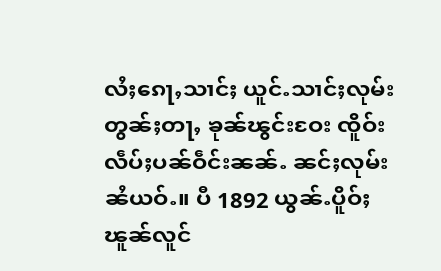လႆႈၵေႃႇသၢင်ႈ ယူင်ႉသၢင်ႈလုမ်း တွၼ်ႈတႃႇ ၶုၼ်ၽွင်းဝႄး ၸိူဝ်းလဵပ်ႈပၼ်ဝဵင်းၼၼ်ႉ ၼင်ႈလုမ်းၼႆယဝ်ႉ။ ပီ 1892 ယွၼ်ႉပိူဝ်ႈၽူၼ်လူင်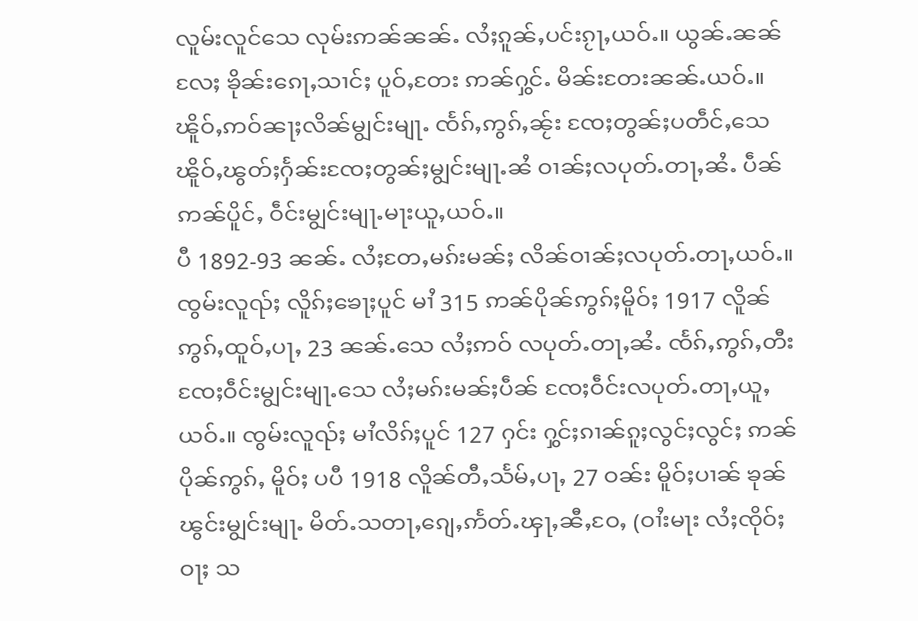လူမ်းလူင်သေ လုမ်းဢၼ်ၼၼ်ႉ လႆႈၵူၼ်ႇပင်းၵႂႃႇယဝ်ႉ။ ယွၼ်ႉၼၼ်လႄႈ ၶိုၼ်းၵေႃႇသၢင်ႈ ပူဝ်ႇတႄး ဢၼ်ႁွင်ႉ မိၼ်းတႄးၼၼ်ႉယဝ်ႉ။ ၽိူဝ်ႇဢဝ်ၼႃႈလိၼ်မျွင်းမျႃႉ ၸႅၵ်ႇဢွၵ်ႇၼႂ်း ၸႄႈတွၼ်ႈပတဵင်ႇသေ ၽိူဝ်ႇၽွတ်ႈႁႅၼ်းၸႄႈတွၼ်ႈမျွင်းမျႃႉၼႆ ဝၢၼ်ႈလပုတ်ႉတႃႇၼႆႉ ပဵၼ်ဢၼ်ပိူင်ႇ ဝဵင်းမျွင်းမျႃႉမႃးယူႇယဝ်ႉ။
ပီ 1892-93 ၼၼ်ႉ လႆႈတႄႇမၵ်းမၼ်ႈ လိၼ်ဝၢၼ်ႈလပုတ်ႉတႃႇယဝ်ႉ။ ၸွမ်းလူၺ်ႈ လိူၵ်ႈၶေႃႈပူင် မၢႆ 315 ဢၼ်ပိုၼ်ဢွၵ်ႈမိူဝ်ႈ 1917 လိူၼ်ဢွၵ်ႇထူဝ်ႇပႃႇ 23 ၼၼ်ႉသေ လႆႈဢဝ် လပုတ်ႉတႃႇၼႆႉ ၸႅၵ်ႇဢွၵ်ႇတီး ၸႄႈဝဵင်းမျွင်းမျႃႉသေ လႆႈမၵ်းမၼ်ႈပဵၼ် ၸႄႈဝဵင်းလပုတ်ႉတႃႇယူႇယဝ်ႉ။ ၸွမ်းလူၺ်ႈ မၢႆလိၵ်ႈပူင် 127 ႁင်း ႁွင်ႈၵၢၼ်ၵူႈလွင်ႈလွင်ႈ ဢၼ်ပိုၼ်ဢွၵ်ႇ မိူဝ်ႈ ပပီ 1918 လိူၼ်တီႇသႅမ်ႇပႃႇ 27 ဝၼ်း မိူဝ်ႈပၢၼ် ၶုၼ်ၽွင်းမျွင်းမျႃႉ မိတ်ႉသတႃႇၵျေႇဢႅတ်ႉၾႃႇၼီႇဝႄႇ (ဝၢႆးမႃး လႆႈၸိုဝ်ႈဝႃႈ သ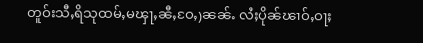တူဝ်းသီႇရိသုထမ်ႇမၾႃႇၼီႇဝႄႇ)ၼၼ်ႉ လႆႈပိုၼ်ၽၢဝ်ႇဝႃႈ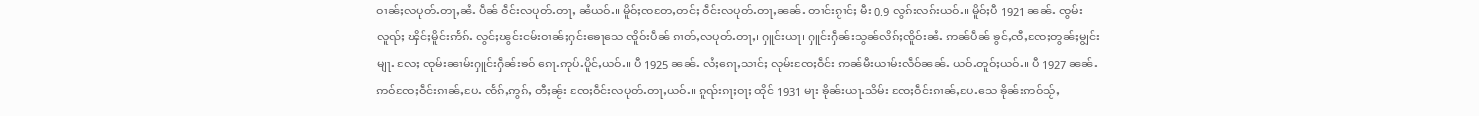ဝၢၼ်ႈလပုတ်ႉတႃႇၼႆႉ ပဵၼ် ဝဵင်းလပုတ်ႉတႃႇ ၼႆယဝ်ႉ။ မိူဝ်ႈၸတႄႇတင်ႈ ဝဵင်းလပုတ်ႉတႃႇၼၼ်ႉ တၢင်းၵႂၢင်ႈ မီး 0.9 လွၵ်းလၵ်းယဝ်ႉ။ မိူဝ်ႈပီ 1921 ၼၼ်ႉ ၸွမ်းလူၺ်ႈ ၾိင်ႈမိူင်းဢႅၵ်ႉ လွင်ႈၽွင်းငမ်းဝၢၼ်ႈႁင်းၶေႃသေ ၸိူဝ်းပဵၼ် ၵၢတ်ႇလပုတ်ႉတႃႇ၊ ႁူင်းယႃ၊ ႁူင်းႁဵၼ်းသွၼ်လိၵ်ႈၸိူဝ်းၼႆႉ ဢၼ်ပဵၼ် ၶွင်ႇၸီႇၸႄႈတွၼ်ႈမျွင်းမျႃႉ လႄႈ ၸုမ်းၼၢမ်းႁူင်းႁဵၼ်းၶဝ် ၵေႃႉဢုပ်ႉပိူင်ႇယဝ်ႉ။ ပီ 1925 ၼၼ်ႉ လႆႈၵေႃႇသၢင်ႈ လုမ်းၸႄႈဝဵင်း ဢၼ်မီးယၢမ်းလဵဝ်ၼၼ်ႉ ယဝ်ႉတူဝ်ႈယဝ်ႉ။ ပီ 1927 ၼၼ်ႉ ဢဝ်ၸႄႈဝဵင်းၵၢၼ်ႇပႄႉ ၸႅၵ်ႇဢွၵ်ႇ တီႈၼႂ်း ၸႄႈဝဵင်းလပုတ်ႉတႃႇယဝ်ႉ။ ၵူၺ်းၵႃႈဝႃႈ ထိုင် 1931 မႃး ၶိုၼ်းယႃႉသိမ်း ၸႄႈဝဵင်းၵၢၼ်ႇပႄႉသေ ၶိုၼ်းဢဝ်သႂ်ႇ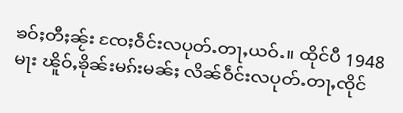ၶဝ်ႈတီႈၼႂ်း ၸႄႈဝဵင်းလပုတ်ႉတႃႇယဝ်ႉ။ ထိုင်ပီ 1948 မႃး ၽိူဝ်ႇၶိုၼ်းမၵ်းမၼ်ႈ လိၼ်ဝဵင်းလပုတ်ႉတႃႇၸိုင်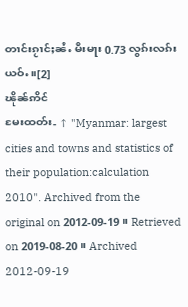တၢင်းၵႂၢင်ႈၼႆႉ မီးမႃး 0.73 လွၵ်းလၵ်းယဝ်ႉ။[2]
ၽိုၼ်ဢိင်
မႄးထတ်း- ↑ "Myanmar: largest cities and towns and statistics of their population:calculation 2010". Archived from the original on 2012-09-19။ Retrieved on 2019-08-20။ Archived 2012-09-19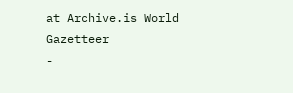at Archive.is World Gazetteer
-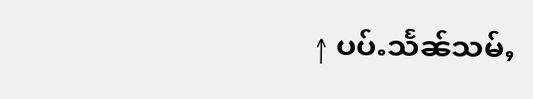↑ ပပ်ႉသႅၼ်သမ်ႇ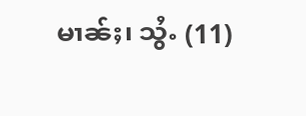မၢၼ်ႈ၊ သွႆႉ (11)